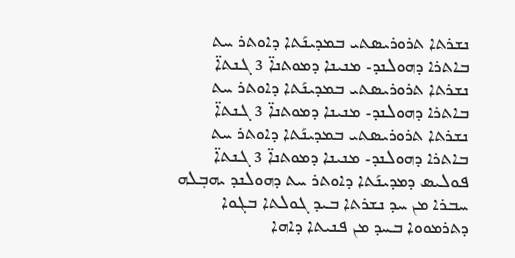ܢܫܪܬܐ ܬܪܘܪܝܣܬܝ ܒܡܕܝܢܰܬܐ ܕܐܘܬܪ ܚܬ ܒܐܬܪܐ ܕܗܘܠܢܕ- ܡܢܝܢܐ ܕܡܘܬܢܐ̈ 3 ܓܢܬܐ̈
ܢܫܪܬܐ ܬܪܘܪܝܣܬܝ ܒܡܕܝܢܰܬܐ ܕܐܘܬܪ ܚܬ ܒܐܬܪܐ ܕܗܘܠܢܕ- ܡܢܝܢܐ ܕܡܘܬܢܐ̈ 3 ܓܢܬܐ̈
ܢܫܪܬܐ ܬܪܘܪܝܣܬܝ ܒܡܕܝܢܰܬܐ ܕܐܘܬܪ ܚܬ ܒܐܬܪܐ ܕܗܘܠܢܕ- ܡܢܝܢܐ ܕܡܘܬܢܐ̈ 3 ܓܢܬܐ̈
ܦܘܠܝܣ ܕܡܕܝܢܰܬܐ ܕܐܘܬܪ ܚܬ ܕܗܘܠܢܕ ܝܗܒܼܠܗ ܚܒܪܐ ܡܢ ܚܕ ܢܫܪܬܐ ܒܝܕ ܓܘܠܬܐ ܒܓܘܐ ܕܬܪܡܘܘܐ ܒܚܕ ܡܢ ܦܢܝܬܐ ܕܐܗܐ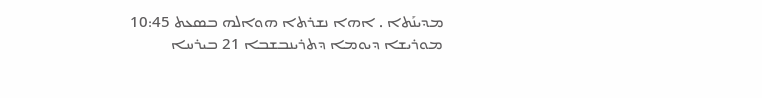ܡܕܝܢܰܬܐ . ܐܗܐ ܢܫܪܬܐ ܗܘܐܠܗ ܒܣܥܬ 10:45 ܡܘܪܝܫܐ ܕܝܘܡܐ ܕܬܪܝܢܒܫܒܐ 21 ܒܝܪܚܐ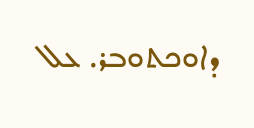ܕܐܘܟܬܘܒܪ. ܥܠ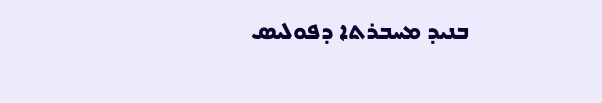ܒܢܝܕ ܡܚܒܪܬܐ ܕܦܘܠܝܣ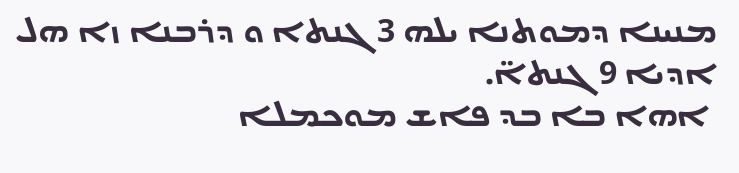ܡܢܝܢܐ ܕܡܘܬܢܐ ܝܠܗ 3 ܓܢܬܐ ܘ ܕܪܒܢܐ ܙܐ ܗܠ ܐܕܝܐ 9 ܓܢܬܐ̈.
 ܐܗܐ ܒܐ ܒܕ ܦܐܫ ܡܘܟܡܠܐ